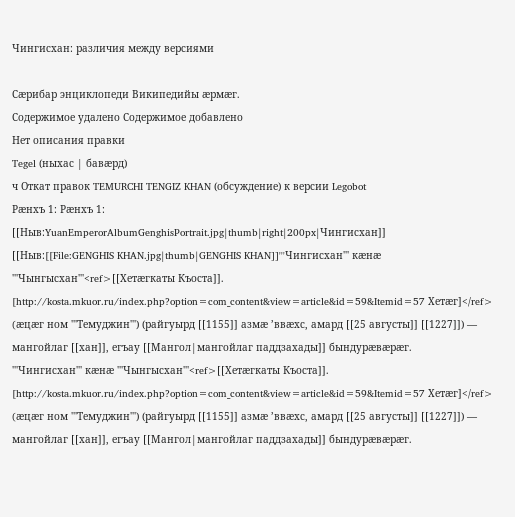Чингисхан: различия между версиями

Сæрибар энциклопеди Википедийы æрмæг.
Содержимое удалено Содержимое добавлено
Нет описания правки
Tegel (ныхас | бавæрд)
ч Откат правок TEMURCHI TENGIZ KHAN (обсуждение) к версии Legobot
Рæнхъ 1: Рæнхъ 1:
[[Ныв:YuanEmperorAlbumGenghisPortrait.jpg|thumb|right|200px|Чингисхан]]
[[Ныв:[[File:GENGHIS KHAN.jpg|thumb|GENGHIS KHAN]]'''Чингисхан''' кæнæ '''Чынгысхан'''<ref>[[Хетæгкаты Къоста]]. [http://kosta.mkuor.ru/index.php?option=com_content&view=article&id=59&Itemid=57 Хетæг]</ref> (æцæг ном '''Темуджин''') (райгуырд [[1155]] азмæ ’ввæхс, амард [[25 августы]] [[1227]]) — мангойлаг [[хан]], егъау [[Мангол|мангойлаг паддзахады]] бындурæвæрæг.
'''Чингисхан''' кæнæ '''Чынгысхан'''<ref>[[Хетæгкаты Къоста]]. [http://kosta.mkuor.ru/index.php?option=com_content&view=article&id=59&Itemid=57 Хетæг]</ref> (æцæг ном '''Темуджин''') (райгуырд [[1155]] азмæ ’ввæхс, амард [[25 августы]] [[1227]]) — мангойлаг [[хан]], егъау [[Мангол|мангойлаг паддзахады]] бындурæвæрæг.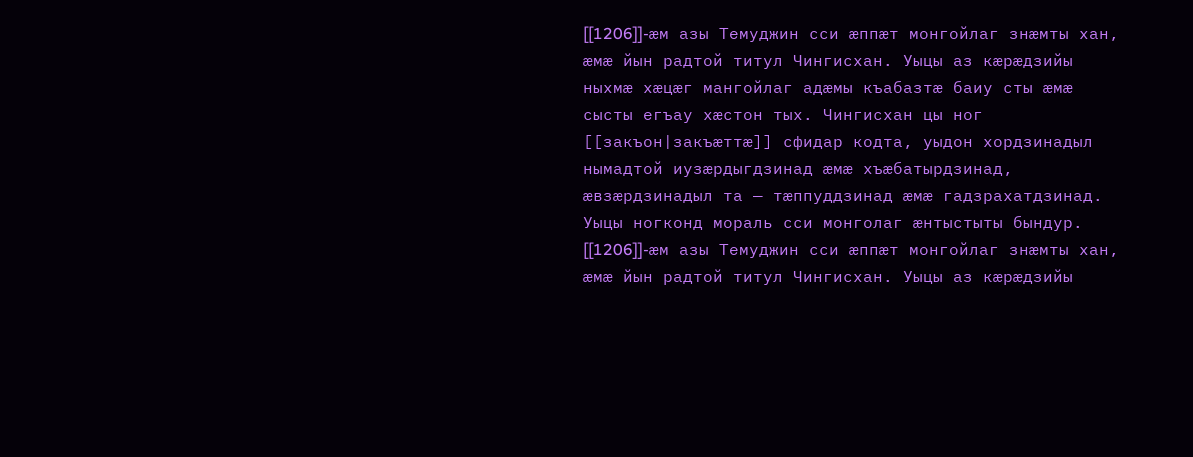[[1206]]-æм азы Темуджин сси æппæт монгойлаг знæмты хан, æмæ йын радтой титул Чингисхан. Уыцы аз кæрæдзийы ныхмæ хæцæг мангойлаг адæмы къабазтæ баиу сты æмæ сысты егъау хæстон тых. Чингисхан цы ног [[закъон|закъæттæ]] сфидар кодта, уыдон хордзинадыл нымадтой иузæрдыгдзинад æмæ хъæбатырдзинад, æвзæрдзинадыл та — тæппуддзинад æмæ гадзрахатдзинад. Уыцы ногконд мораль сси монголаг æнтыстыты бындур.
[[1206]]-æм азы Темуджин сси æппæт монгойлаг знæмты хан, æмæ йын радтой титул Чингисхан. Уыцы аз кæрæдзийы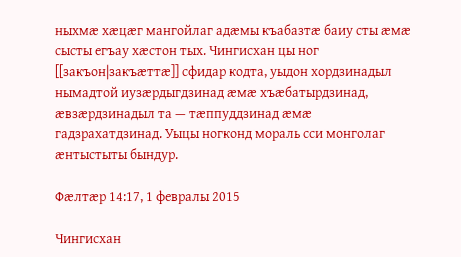ныхмæ хæцæг мангойлаг адæмы къабазтæ баиу сты æмæ сысты егъау хæстон тых. Чингисхан цы ног [[закъон|закъæттæ]] сфидар кодта, уыдон хордзинадыл нымадтой иузæрдыгдзинад æмæ хъæбатырдзинад, æвзæрдзинадыл та — тæппуддзинад æмæ гадзрахатдзинад. Уыцы ногконд мораль сси монголаг æнтыстыты бындур.

Фæлтæр 14:17, 1 февралы 2015

Чингисхан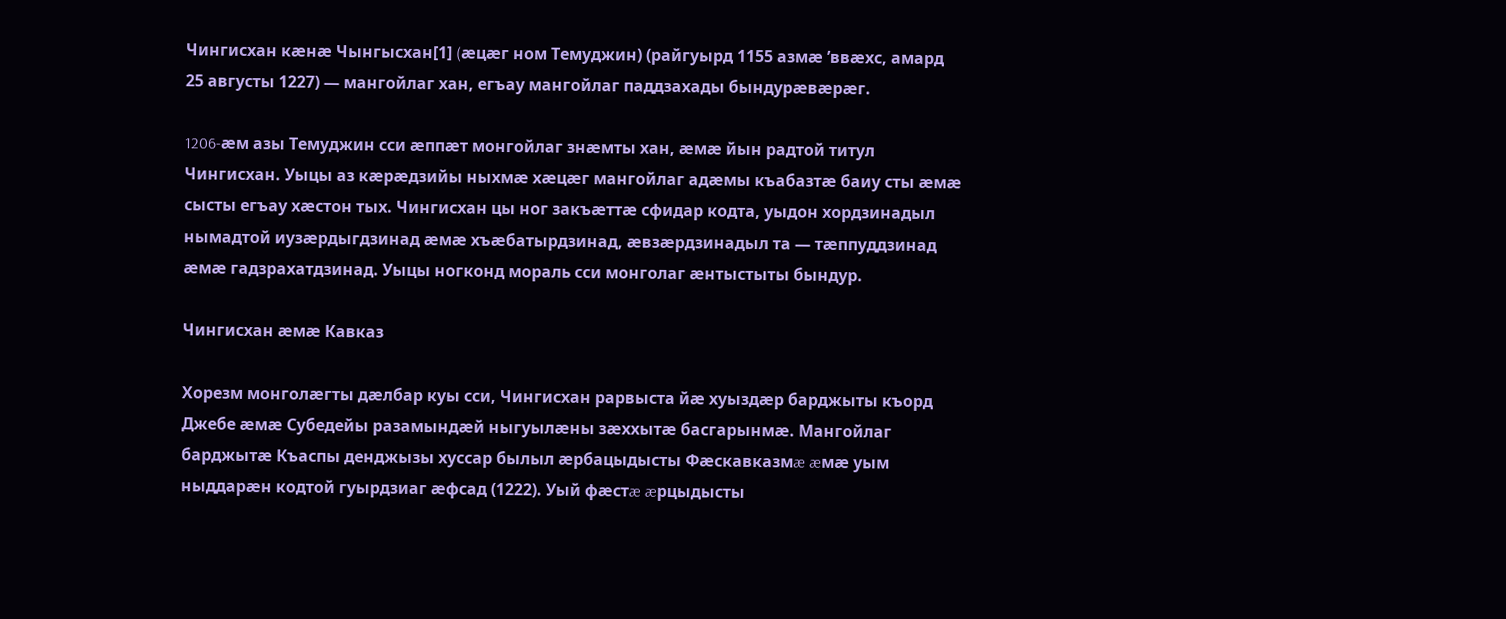Чингисхан кæнæ Чынгысхан[1] (æцæг ном Темуджин) (райгуырд 1155 азмæ ’ввæхс, амард 25 августы 1227) — мангойлаг хан, егъау мангойлаг паддзахады бындурæвæрæг.

1206-æм азы Темуджин сси æппæт монгойлаг знæмты хан, æмæ йын радтой титул Чингисхан. Уыцы аз кæрæдзийы ныхмæ хæцæг мангойлаг адæмы къабазтæ баиу сты æмæ сысты егъау хæстон тых. Чингисхан цы ног закъæттæ сфидар кодта, уыдон хордзинадыл нымадтой иузæрдыгдзинад æмæ хъæбатырдзинад, æвзæрдзинадыл та — тæппуддзинад æмæ гадзрахатдзинад. Уыцы ногконд мораль сси монголаг æнтыстыты бындур.

Чингисхан æмæ Кавказ

Хорезм монголæгты дæлбар куы сси, Чингисхан рарвыста йæ хуыздæр барджыты къорд Джебе æмæ Субедейы разамындæй ныгуылæны зæххытæ басгарынмæ. Мангойлаг барджытæ Къаспы денджызы хуссар былыл æрбацыдысты Фæскавказмæ æмæ уым ныддарæн кодтой гуырдзиаг æфсад (1222). Уый фæстæ æрцыдысты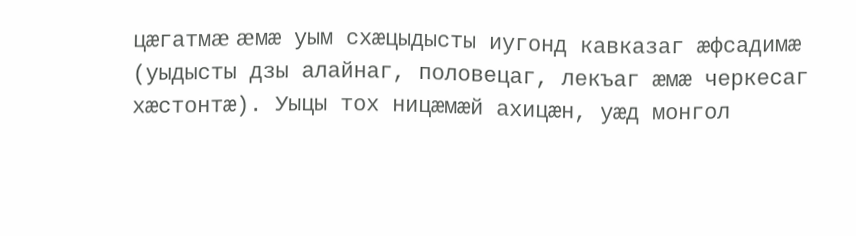цæгатмæ æмæ уым схæцыдысты иугонд кавказаг æфсадимæ (уыдысты дзы алайнаг, половецаг, лекъаг æмæ черкесаг хæстонтæ). Уыцы тох ницæмæй ахицæн, уæд монгол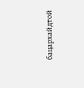бацархайдтой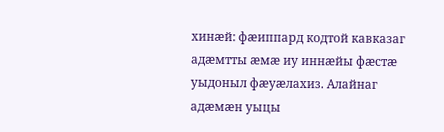хинæй: фæиппард кодтой кавказаг адæмтты æмæ иу иннæйы фæстæ уыдоныл фæуæлахиз. Алайнаг адæмæн уыцы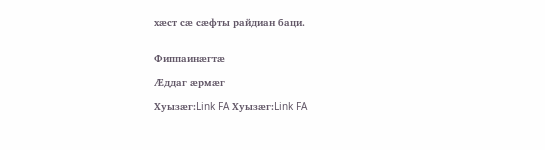хæст сæ сæфты райдиан баци.


Фиппаинæгтæ

Æддаг æрмæг

Хуызæг:Link FA Хуызæг:Link FA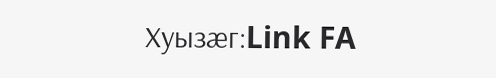Хуызæг:Link FA